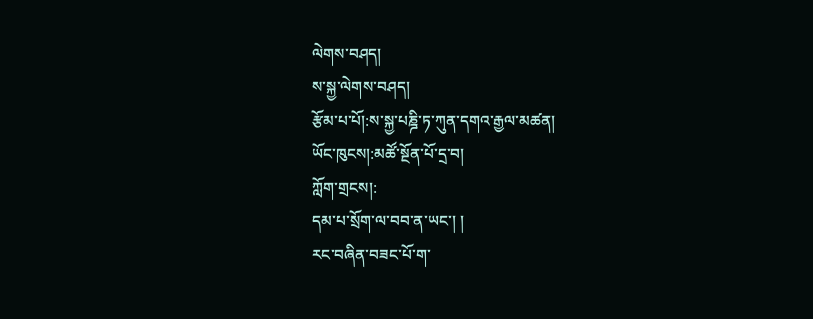ལེགས་བཤད།
ས་སྐྱ་ལེགས་བཤད།
རྩོམ་པ་པོ།:ས་སྐྱ་པཎྜི་ཏ་ཀུན་དགའ་རྒྱལ་མཚན།
ཡོང་ཁུངས།:མཚོ་སྔོན་པོ་དྲ་བ།
ཀློག་གྲངས།:
དམ་པ་སྲོག་ལ་བབ་ན་ཡང་། །
རང་བཞིན་བཟང་པོ་ག་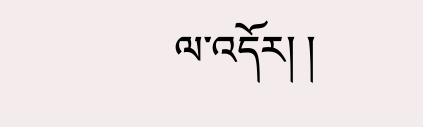ལ་འདོར། །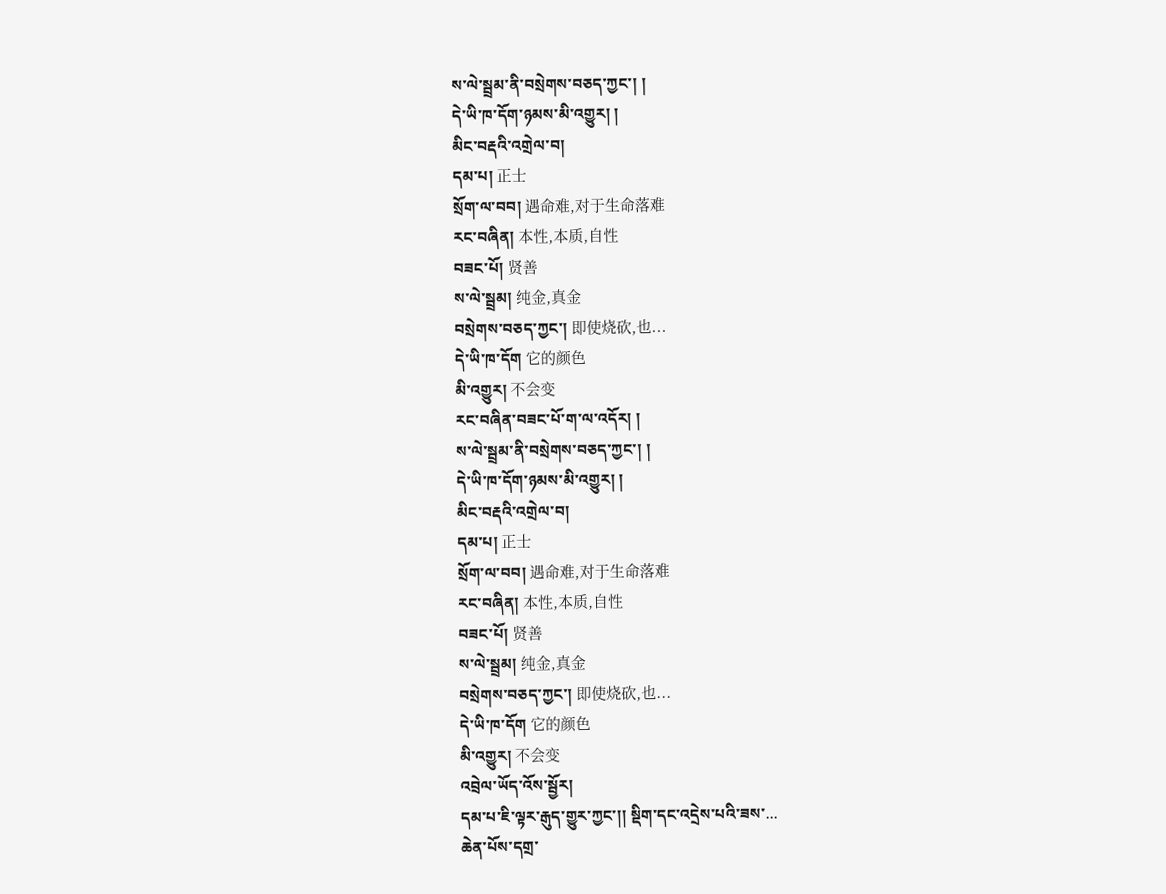ས་ལེ་སྦྲམ་ནི་བསྲེགས་བཅད་ཀྱང་། །
དེ་ཡི་ཁ་དོག་ཉམས་མི་འགྱུར། །
མིང་བརྡའི་འགྲེལ་བ།
དམ་པ། 正士
སྲོག་ལ་བབ། 遇命难,对于生命落难
རང་བཞིན། 本性,本质,自性
བཟང་པོ། 贤善
ས་ལེ་སྦྲམ། 纯金,真金
བསྲེགས་བཅད་ཀྱང་། 即使烧砍,也...
དེ་ཡི་ཁ་དོག 它的颜色
མི་འགྱུར། 不会变
རང་བཞིན་བཟང་པོ་ག་ལ་འདོར། །
ས་ལེ་སྦྲམ་ནི་བསྲེགས་བཅད་ཀྱང་། །
དེ་ཡི་ཁ་དོག་ཉམས་མི་འགྱུར། །
མིང་བརྡའི་འགྲེལ་བ།
དམ་པ། 正士
སྲོག་ལ་བབ། 遇命难,对于生命落难
རང་བཞིན། 本性,本质,自性
བཟང་པོ། 贤善
ས་ལེ་སྦྲམ། 纯金,真金
བསྲེགས་བཅད་ཀྱང་། 即使烧砍,也...
དེ་ཡི་ཁ་དོག 它的颜色
མི་འགྱུར། 不会变
འབྲེལ་ཡོད་འོས་སྦྱོར།
དམ་པ་ཇི་ལྟར་རྒུད་གྱུར་ཀྱང་།། སྡིག་དང་འདྲེས་པའི་ཟས་...
ཆེན་པོས་དགྲ་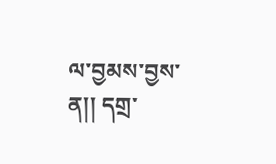ལ་བྱམས་བྱས་ན།། དགྲ་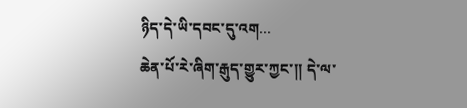ཉིད་དེ་ཡི་དབང་དུ་འག...
ཆེན་པོ་རེ་ཞིག་རྒུད་གྱུར་ཀྱང་།། དེ་ལ་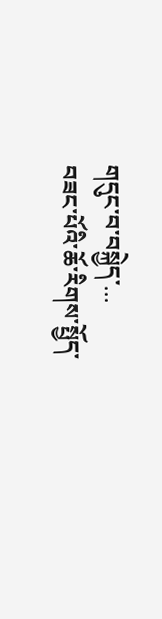གདུང་བ་བསྐྱེད་...
བཟང་པོའི་ཆོ་རིགས་སྤྱོད་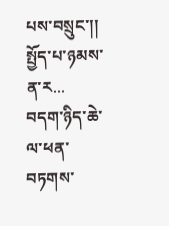པས་བསྲུང་།། སྤྱོད་པ་ཉམས་ན་ར...
བདག་ཉིད་ཆེ་ལ་ཕན་བཏགས་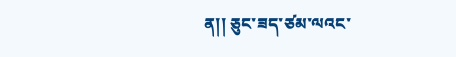ན།། ཅུང་ཟད་ཙམ་ལའང་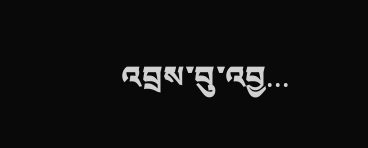འབྲས་བུ་འབྱ...